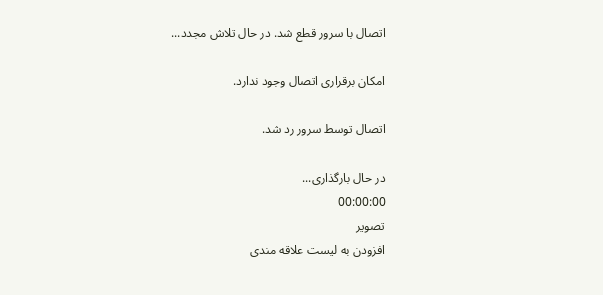اتصال با سرور قطع شد. در حال تلاش مجدد...

امکان برقراری اتصال وجود ندارد.

اتصال توسط سرور رد شد.

در حال بارگذاری...
00:00:00
تصویر
افزودن به لیست علاقه مندی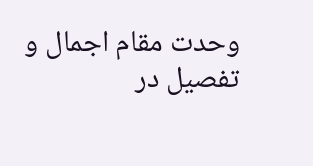وحدت مقام اجمال و تفصیل در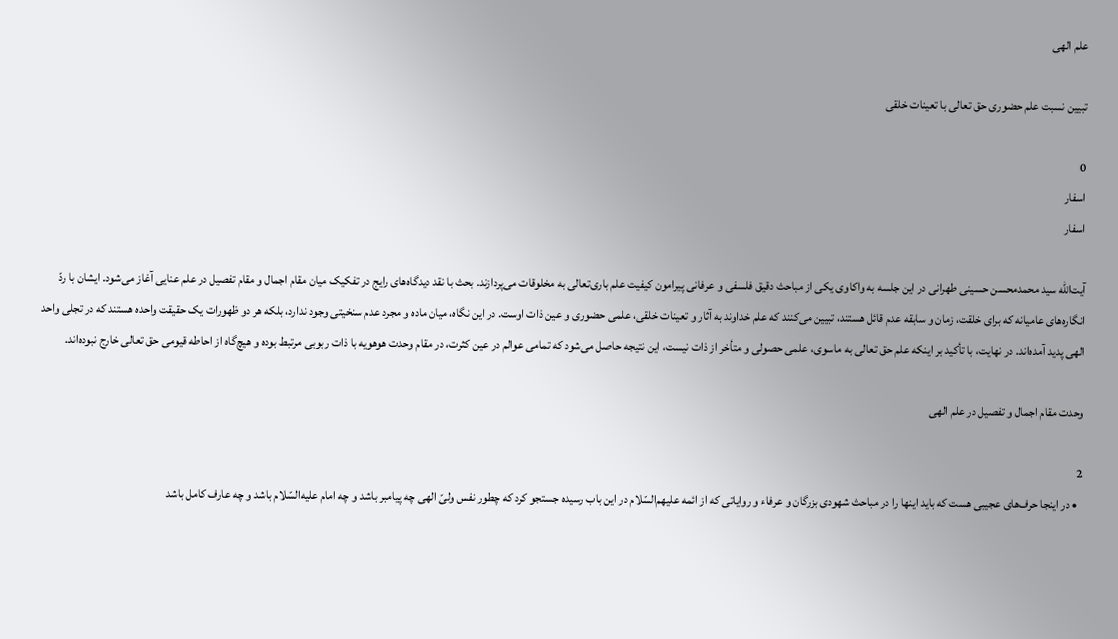علم الهی

تبیین نسبت علم حضوری حق تعالی با تعینات خلقی

0
اسفار
اسفار

آیت‌الله سید محمدمحسن حسینی طهرانی در این جلسه به واکاوی یکی از مباحث دقیق فلسفی و عرفانی پیرامون کیفیت علم باری‌تعالی به مخلوقات می‌پردازند. بحث با نقد دیدگاه‌های رایج در تفکیک میان مقام اجمال و مقام تفصیل در علم عنایی آغاز می‌شود. ایشان با ردّ انگاره‌های عامیانه که برای خلقت، زمان و سابقه عدم قائل هستند، تبیین می‌کنند که علم خداوند به آثار و تعینات خلقی، علمی حضوری و عین ذات اوست. در این نگاه، میان ماده و مجرد عدم سنخیتی وجود ندارد، بلکه هر دو ظهورات یک حقیقت واحده هستند که در تجلی واحد الهی پدید آمده‌اند. در نهایت، با تأکید بر اینکه علم حق تعالی به ماسوی، علمی حصولی و متأخر از ذات نیست، این نتیجه حاصل می‌شود که تمامی عوالم در عین کثرت، در مقام وحدت هوهویه با ذات ربوبی مرتبط بوده و هیچ‌گاه از احاطه قیومی حق تعالی خارج نبوده‌اند.

وحدت مقام اجمال و تفصیل در علم الهی

2
  • در اینجا حرف‌هاى عجیبى هست که باید اینها را در مباحث شهودى بزرگان و عرفاء و روایاتى كه از ائمه علیهم‌السّلام در این باب رسیده جستجو كرد كه چطور نفس ولىّ الهى چه پیامبر باشد و چه امام علیه‌السّلام باشد و چه عارف كامل باشد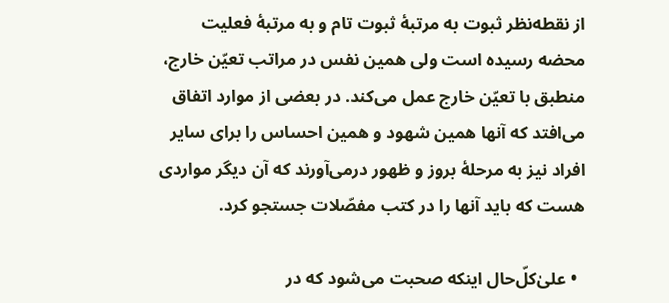از نقطه‌نظر ثبوت به مرتبۀ ثبوت تام و به مرتبۀ فعلیت محضه رسیده است ولى همین نفس در مراتب تعیّن خارج، منطبق با تعیّن خارج عمل مى‌كند. در بعضى از موارد اتفاق مى‌افتد كه آنها همین شهود و همین احساس را براى سایر افراد نیز به مرحلۀ بروز و ظهور درمى‌آورند که آن دیگر مواردى هست كه باید آنها را در كتب مفصّلات جستجو كرد.

  • علىٰ‌كلّ‌حال اینكه صحبت مى‌شود كه در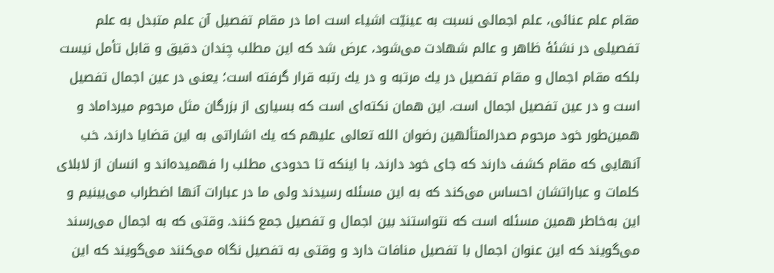مقام علم عنائى، علم اجمالى نسبت به عینیّت اشیاء است اما در مقام تفصیل آن علم متبدل به علم تفصیلى در نشئۀ ظاهر و عالم شهادت مى‌شود، عرض شد كه این مطلب چندان دقیق و قابل تأمل نیست بلكه مقام اجمال و مقام تفصیل در یك مرتبه و در یك رتبه قرار گرفته است؛ یعنى در عین اجمال تفصیل است و در عین تفصیل اجمال است. این همان نكته‌اى است كه بسیارى از بزرگان مثل‌ مرحوم میرداماد و همین‌طور خود مرحوم صدرالمتألهین رضوان الله تعالی علیهم كه یك اشاراتى به این قضایا دارند، خب آنهایى كه مقام كشف دارند كه جاى خود دارند، با اینكه تا حدودى مطلب را فهمیده‌اند و انسان از لابلاى كلمات و عباراتشان احساس مى‌كند كه به این مسئله رسیدند ولى ما در عبارات آنها اضطراب مى‌بینیم و این به‌خاطر همین مسئله است كه نتواستند بین اجمال و تفصیل جمع كنند. وقتى که به اجمال مى‌رسند مى‌گویند كه این عنوان اجمال با تفصیل منافات دارد و وقتى به تفصیل نگاه مى‌كنند مى‌گویند که این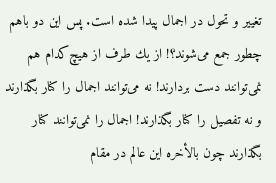تغییر و تحول در اجمال پیدا شده است. پس این دو باهم چطور جمع مى‌شوند؟! از یك طرف از هیچ‌كدام هم نمى‌توانند دست بردارند! نه مى‌توانند اجمال را كنار بگذارند و نه تفصیل را كنار بگذارند! اجمال را نمى‌توانند كنار بگذارند چون بالأخره این عالم در مقام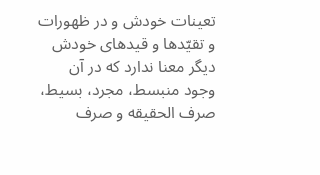تعینات خودش و در ظهورات و تقیّدها و قیدهاى خودش دیگر معنا ندارد که در آن وجود منبسط، مجرد، بسیط، صرف الحقیقه و صرف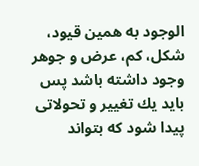الوجود به همین قیود، شكل، كم، عرض و جوهر وجود داشته باشد پس باید یك تغییر و تحولاتى پیدا شود كه بتواند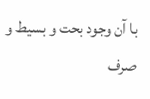با آن وجود بحت و بسیط و صرف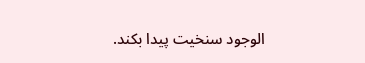الوجود سنخیت پیدا بكند.